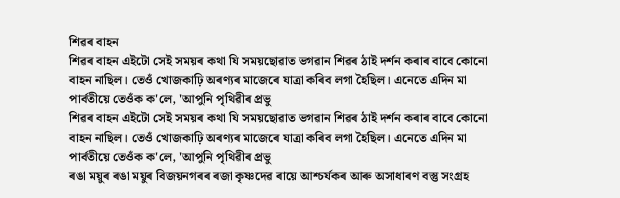শিৱৰ বাহন
শিৱৰ বাহন এইটো সেই সময়ৰ কথা যি সময়ছোৱাত ভগৱান শিৱৰ ঠাই দৰ্শন কৰাৰ বাবে কোনো বাহন নাছিল। তেওঁ খোজকাঢ়ি অৰণ্যৰ মাজেৰে যাত্ৰা কৰিব লগা হৈছিল। এনেতে এদিন মা পাৰ্বতীয়ে তেওঁক ক'লে, 'আপুনি পৃথিৱীৰ প্ৰভু
শিৱৰ বাহন এইটো সেই সময়ৰ কথা যি সময়ছোৱাত ভগৱান শিৱৰ ঠাই দৰ্শন কৰাৰ বাবে কোনো বাহন নাছিল। তেওঁ খোজকাঢ়ি অৰণ্যৰ মাজেৰে যাত্ৰা কৰিব লগা হৈছিল। এনেতে এদিন মা পাৰ্বতীয়ে তেওঁক ক'লে, 'আপুনি পৃথিৱীৰ প্ৰভু
ৰঙা ময়ুৰ ৰঙা ময়ুৰ বিজয়নগৰৰ ৰজা কৃষ্ণদেৱ ৰায়ে আশ্চৰ্যকৰ আৰু অসাধাৰণ বস্তু সংগ্ৰহ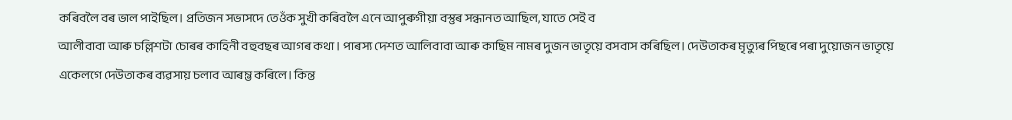কৰিবলৈ বৰ ভাল পাইছিল। প্ৰতিজন সভাসদে তেওঁক সুখী কৰিবলৈ এনে আপুৰুগীয়া বস্তুৰ সন্ধানত আছিল, যাতে সেই ব
আলীবাবা আৰু চল্লিশটা চোৰৰ কাহিনী বহুবছৰ আগৰ কথা। পাৰস্য দেশত আলিবাবা আৰু কাছিম নামৰ দুজন ভাতৃয়ে বসবাস কৰিছিল। দেউতাকৰ মৃত্যুৰ পিছৰে পৰা দুয়োজন ভাতৃয়ে একেলগে দেউতাকৰ ব্যৱসায় চলাব আৰম্ভ কৰিলে। কিন্ত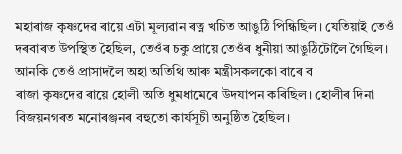মহাৰাজ কৃষ্ণদেৱ ৰায়ে এটা মূল্যৱান ৰত্ন খচিত আঙুঠি পিন্ধিছিল। যেতিয়াই তেওঁ দৰবাৰত উপস্থিত হৈছিল, তেওঁৰ চকু প্ৰায়ে তেওঁৰ ধুনীয়া আঙুঠিটোলৈ গৈছিল। আনকি তেওঁ প্ৰাসাদলৈ অহা অতিথি আৰু মন্ত্ৰীসকলকো বাৰে ব
ৰাজা কৃষ্ণদেৱ ৰায়ে হোলী অতি ধুমধামেৰে উদযাপন কৰিছিল। হোলীৰ দিনা বিজয়নগৰত মনোৰঞ্জনৰ বহুতো কাৰ্যসূচী অনুষ্ঠিত হৈছিল।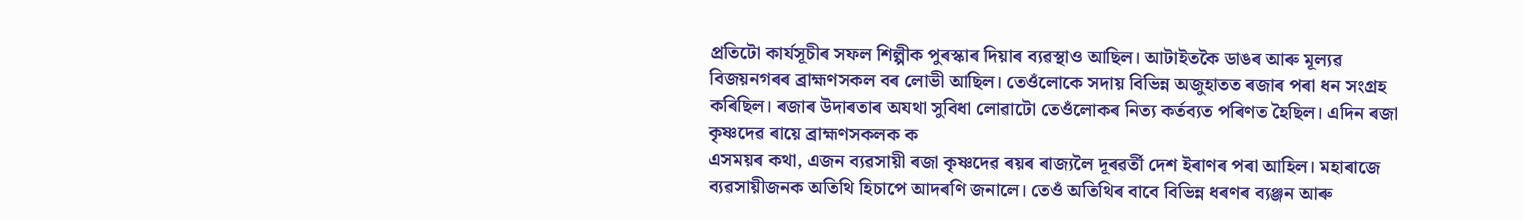প্ৰতিটো কাৰ্যসূচীৰ সফল শিল্পীক পুৰস্কাৰ দিয়াৰ ব্যৱস্থাও আছিল। আটাইতকৈ ডাঙৰ আৰু মূল্যৱ
বিজয়নগৰৰ ব্ৰাহ্মণসকল বৰ লোভী আছিল। তেওঁলোকে সদায় বিভিন্ন অজুহাতত ৰজাৰ পৰা ধন সংগ্ৰহ কৰিছিল। ৰজাৰ উদাৰতাৰ অযথা সুবিধা লোৱাটো তেওঁলোকৰ নিত্য কৰ্তব্যত পৰিণত হৈছিল। এদিন ৰজা কৃষ্ণদেৱ ৰায়ে ব্ৰাহ্মণসকলক ক
এসময়ৰ কথা, এজন ব্যৱসায়ী ৰজা কৃষ্ণদেৱ ৰয়ৰ ৰাজ্যলৈ দূৰৱৰ্তী দেশ ইৰাণৰ পৰা আহিল। মহাৰাজে ব্যৱসায়ীজনক অতিথি হিচাপে আদৰণি জনালে। তেওঁ অতিথিৰ বাবে বিভিন্ন ধৰণৰ ব্যঞ্জন আৰু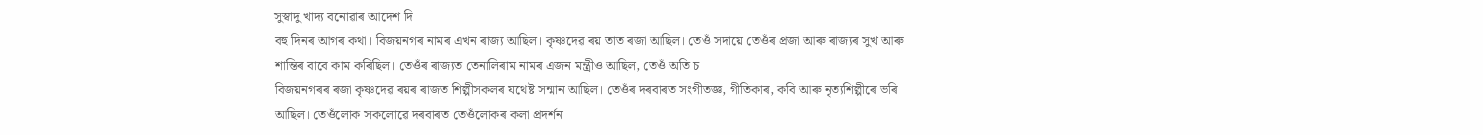সুস্বাদু খাদ্য বনোৱাৰ আদেশ দি
বহু দিনৰ আগৰ কথা। বিজয়নগৰ নামৰ এখন ৰাজ্য আছিল। কৃষ্ণদেৱ ৰয় তাত ৰজা আছিল। তেওঁ সদায়ে তেওঁৰ প্ৰজা আৰু ৰাজ্যৰ সুখ আৰু শান্তিৰ বাবে কাম কৰিছিল। তেওঁৰ ৰাজ্যত তেনালিৰাম নামৰ এজন মন্ত্ৰীও আছিল, তেওঁ অতি চ
বিজয়নগৰৰ ৰজা কৃষ্ণদেৱ ৰয়ৰ ৰাজত শিল্পীসকলৰ যথেষ্ট সন্মান আছিল। তেওঁৰ দৰবাৰত সংগীতজ্ঞ, গীতিকাৰ, কবি আৰু নৃত্যশিল্পীৰে ভৰি আছিল। তেওঁলোক সকলোৱে দৰবাৰত তেওঁলোকৰ কলা প্ৰদৰ্শন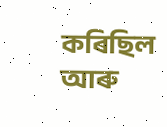কৰিছিল আৰু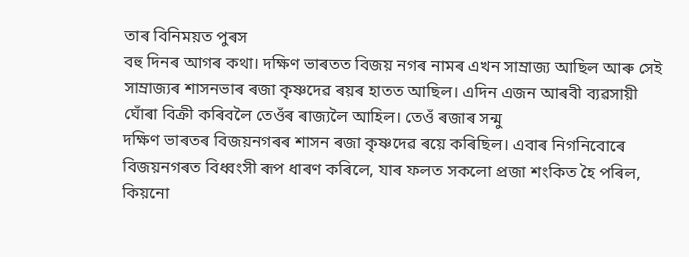তাৰ বিনিময়ত পুৰস
বহু দিনৰ আগৰ কথা। দক্ষিণ ভাৰতত বিজয় নগৰ নামৰ এখন সাম্ৰাজ্য আছিল আৰু সেই সাম্ৰাজ্যৰ শাসনভাৰ ৰজা কৃষ্ণদেৱ ৰয়ৰ হাতত আছিল। এদিন এজন আৰবী ব্যৱসায়ী ঘোঁৰা বিক্ৰী কৰিবলৈ তেওঁৰ ৰাজ্যলৈ আহিল। তেওঁ ৰজাৰ সন্মু
দক্ষিণ ভাৰতৰ বিজয়নগৰৰ শাসন ৰজা কৃষ্ণদেৱ ৰয়ে কৰিছিল। এবাৰ নিগনিবোৰে বিজয়নগৰত বিধ্বংসী ৰূপ ধাৰণ কৰিলে, যাৰ ফলত সকলো প্ৰজা শংকিত হৈ পৰিল, কিয়নো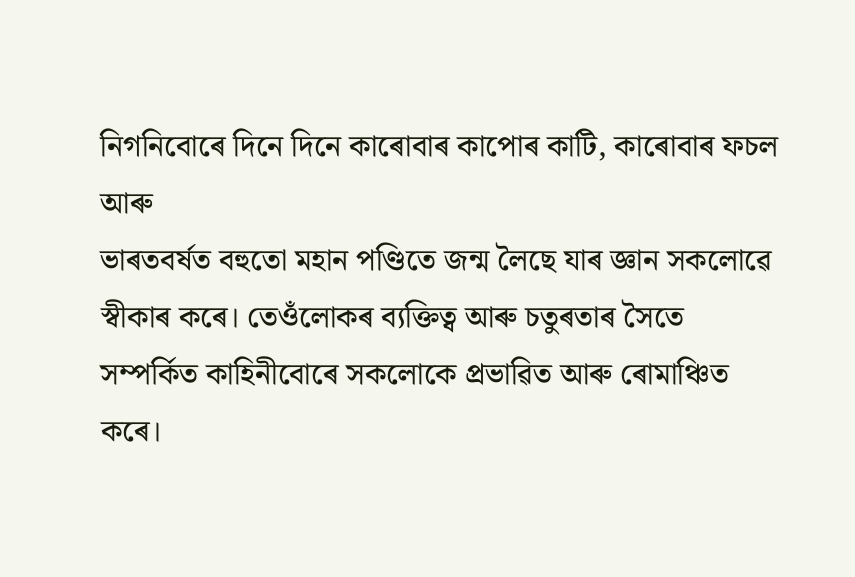নিগনিবোৰে দিনে দিনে কাৰোবাৰ কাপোৰ কাটি, কাৰোবাৰ ফচল আৰু
ভাৰতবৰ্ষত বহুতো মহান পণ্ডিতে জন্ম লৈছে যাৰ জ্ঞান সকলোৱে স্বীকাৰ কৰে। তেওঁলোকৰ ব্যক্তিত্ব আৰু চতুৰতাৰ সৈতে সম্পৰ্কিত কাহিনীবোৰে সকলোকে প্ৰভাৱিত আৰু ৰোমাঞ্চিত কৰে।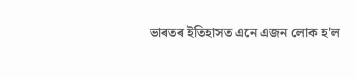ভাৰতৰ ইতিহাসত এনে এজন লোক হ'ল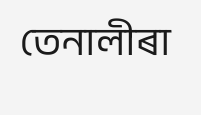তেনালীৰা